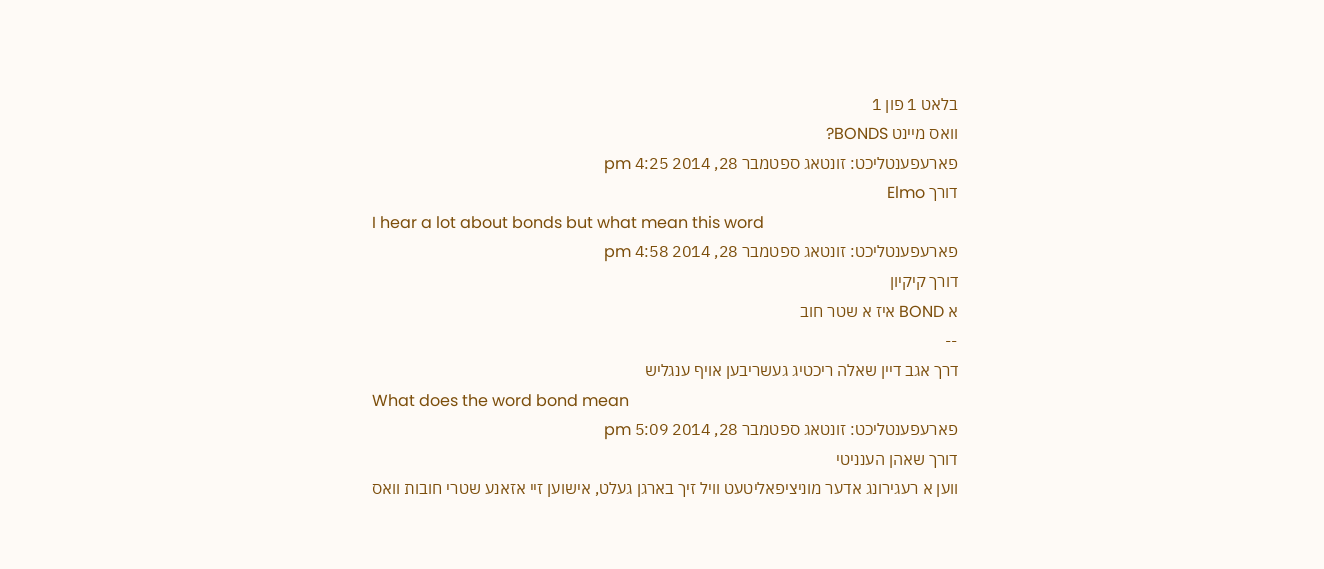בלאט 1 פון 1
וואס מיינט BONDS?
פארעפענטליכט: זונטאג ספטמבר 28, 2014 4:25 pm
דורך Elmo
I hear a lot about bonds but what mean this word
פארעפענטליכט: זונטאג ספטמבר 28, 2014 4:58 pm
דורך קיקיון
א BOND איז א שטר חוב
--
דרך אגב דיין שאלה ריכטיג געשריבען אויף ענגליש
What does the word bond mean
פארעפענטליכט: זונטאג ספטמבר 28, 2014 5:09 pm
דורך שאהן הענניטי
ווען א רעגירונג אדער מוניציפאליטעט וויל זיך בארגן געלט, אישוען זיי אזאנע שטרי חובות וואס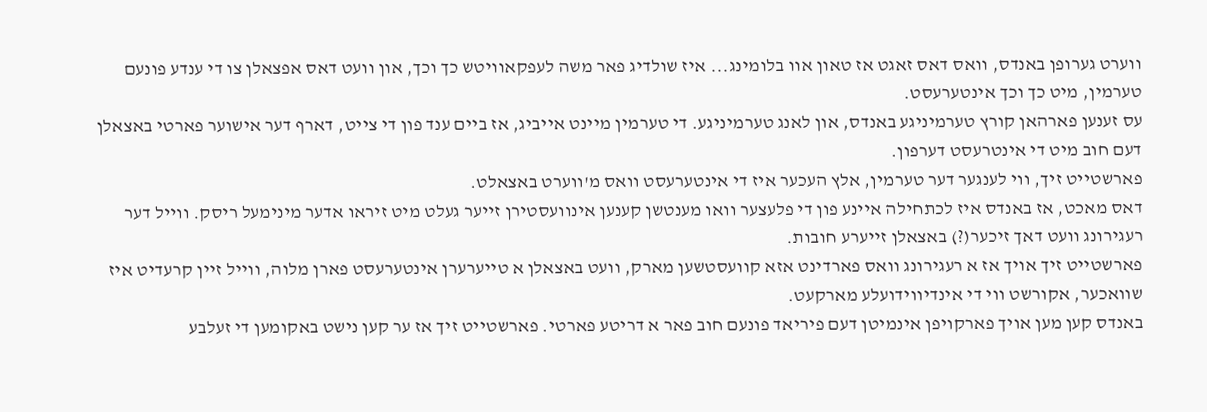ווערט גערופן באנדס, וואס דאס זאגט אז טאון אוו בלומינג... איז שולדיג פאר משה לעפקאוויטש כך וכך, און וועט דאס אפצאלן צו די ענדע פונעם טערמין, מיט כך וכך אינטערעסט.
עס זענען פארהאן קורץ טערמיניגע באנדס, און לאנג טערמיניגע. די טערמין מיינט אייביג, אז ביים ענד פון די צייט, דארף דער אישוער פארטי באצאלן דעם חוב מיט די אינטרעסט דערפון.
פארשטייט זיך, ווי לענגער דער טערמין, אלץ העכער איז די אינטערעסט וואס מ'ווערט באצאלט.
דאס מאכט, אז באנדס איז לכתחילה איינע פון די פלעצער וואו מענטשן קענען אינוועסטירן זייער געלט מיט זיראו אדער מינימעל ריסק. ווייל דער רעגירונג וועט דאך זיכער(?) באצאלן זייערע חובות.
פארשטייט זיך אויך אז א רעגירונג וואס פארדינט אזא קוועסטשען מארק, וועט באצאלן א טייערערן אינטערעסט פארן מלוה, ווייל זיין קרעדיט איז שוואכער, אקורשט ווי די אינדיווידועלע מארקעט.
באנדס קען מען אויך פארקויפן אינמיטן דעם פיריאד פונעם חוב פאר א דריטע פארטי. פארשטייט זיך אז ער קען נישט באקומען די זעלבע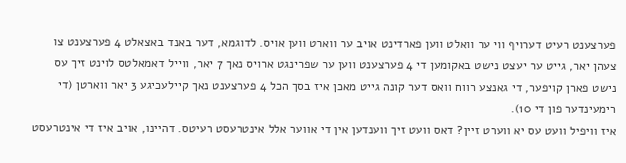פערצענט רעיט דערויף ווי ער וואלט ווען פארדינט אויב ער ווארט ווען אויס. לדוגמא, דער באנד באצאלט 4 פערצענט צו צעהן יאר, גייט ער יעצט נישט באקומען די 4 פערצענט ווען ער שפרינגט ארויס נאך 7 יאר, ווייל דאמאלטס לוינט זיך עס נישט פארן קויפער, די גאנצע רווח וואס דער קונה גייט מאכן איז בסך הכל 4 פערצענט נאך קיילעכיגע 3 יאר ווארטן (די רימעינדער פון די 10).
איז וויפיל וועט עס יא ווערט זיין? דאס וועט זיך ווענדען אין די אווער אלל אינטרעסט רעיטס. דהיינו, אויב איז די אינטרעסט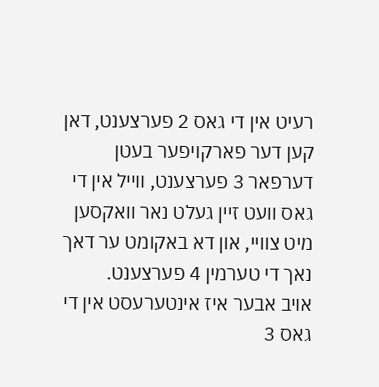רעיט אין די גאס 2 פערצענט, דאן קען דער פארקויפער בעטן דערפאר 3 פערצענט, ווייל אין די גאס וועט זיין געלט נאר וואקסען מיט צוויי, און דא באקומט ער דאך נאך די טערמין 4 פערצענט.
אויב אבער איז אינטערעסט אין די גאס 3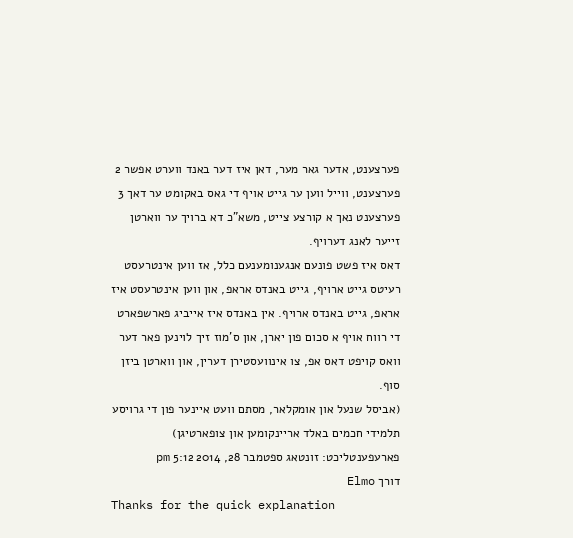פערצענט, אדער גאר מער, דאן איז דער באנד ווערט אפשר 2 פערצענט, ווייל ווען ער גייט אויף די גאס באקומט ער דאך 3 פערצענט נאך א קורצע צייט, משא"כ דא ברויך ער ווארטן זייער לאנג דערויף.
דאס איז פשט פונעם אנגענומענעם כלל, אז ווען אינטרעסט רעיטס גייט ארויף, גייט באנדס אראפ, און ווען אינטרעסט איז אראפ, גייט באנדס ארויף. אין באנדס איז אייביג פארשפארט די רווח אויף א סכום פון יארן, און ס'מוז זיך לוינען פאר דער וואס קויפט דאס אפ, צו אינוועסטירן דערין, און ווארטן ביזן סוף.
(אביסל שנעל און אומקלאר, מסתם וועט איינער פון די גרויסע תלמידי חכמים באלד אריינקומען און צופארטיגן)
פארעפענטליכט: זונטאג ספטמבר 28, 2014 5:12 pm
דורך Elmo
Thanks for the quick explanation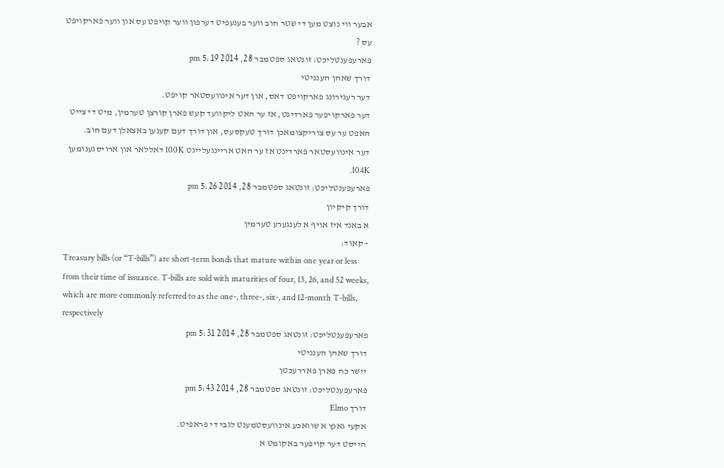אבער ווי נוצט מען די שטר חוב ווער בענעפיט דערפון ווער קויפט עס און ווער פארקויפט עס ?
פארעפענטליכט: זונטאג ספטמבר 28, 2014 5:19 pm
דורך שאהן הענניטי
דער רעגירונג פארקויפט דאס, און דער אינוועסטאר קויפט.
דער פארקויפער פארדינט, אז ער האט ליקוועד קעש פארן קורצן טערמין, מיט די צייט האפט ער עס צוריקצומאכן דורך טעקסעס, און דורך דעם קענען באצאלן דעם חוב.
דער אינוועסטאר פארדינט אז ער האט אריינגעלייגט 100K דאללאר און ארויסגענומען 104K.
פארעפענטליכט: זונטאג ספטמבר 28, 2014 5:26 pm
דורך קיקיון
א באנד איז אויף א לענגערע טערמין
- קאוד:
Treasury bills (or “T-bills”) are short-term bonds that mature within one year or less from their time of issuance. T-bills are sold with maturities of four, 13, 26, and 52 weeks, which are more commonly referred to as the one-, three-, six-, and 12-month T-bills, respectively
פארעפענטליכט: זונטאג ספטמבר 28, 2014 5:31 pm
דורך שאהן הענניטי
יישר כח פארן פאררעכטן
פארעפענטליכט: זונטאג ספטמבר 28, 2014 5:43 pm
דורך Elmo
אקעי גאנץ א שוואכע אינוועסטמענט לגבי די פראפיט.
הייסט דער קויפער באקומט א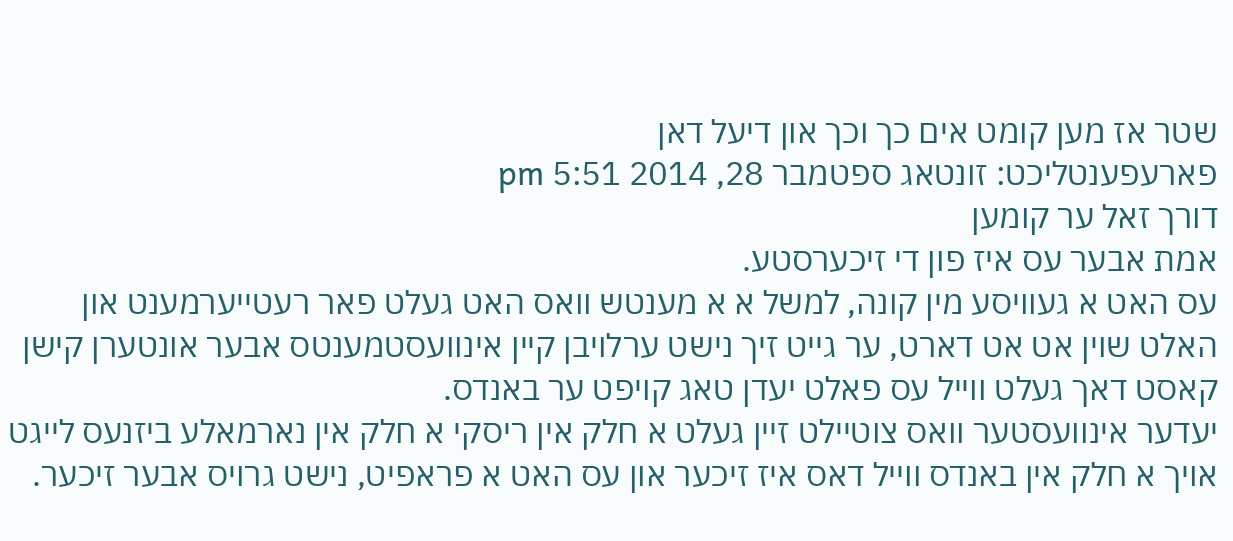שטר אז מען קומט אים כך וכך און דיעל דאן
פארעפענטליכט: זונטאג ספטמבר 28, 2014 5:51 pm
דורך זאל ער קומען
אמת אבער עס איז פון די זיכערסטע.
עס האט א געוויסע מין קונה, למשל א א מענטש וואס האט געלט פאר רעטייערמענט און האלט שוין אט אט דארט, ער גייט זיך נישט ערלויבן קיין אינוועסטמענטס אבער אונטערן קישן קאסט דאך געלט ווייל עס פאלט יעדן טאג קויפט ער באנדס.
יעדער אינוועסטער וואס צוטיילט זיין געלט א חלק אין ריסקי א חלק אין נארמאלע ביזנעס לייגט אויך א חלק אין באנדס ווייל דאס איז זיכער און עס האט א פראפיט, נישט גרויס אבער זיכער.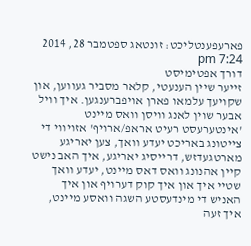פארעפענטליכט: זונטאג ספטמבר 28, 2014 7:24 pm
דורך אפטימיסט
זייער שיין הענעטי, קלאר מסביר געווען, און שקויעך עלמאו פארן אויפברענגען. איך וויל אבער שוין לאנג וויסן וואס מיינט 'אינטערעסט רעיט אראפ/ארויף' אזויווי די צייטונג באריכט יעדע וואך, צען יאריגע מארטגעדזש, דרייסיג יאריגע, איך האב נישט קיין אהנונג וואס דאס מיינט, יעדע וואך שטיי איך און איך קוק דערויף און איך האניש די מינדעסטע השגה וואסע מיינט, איך זעה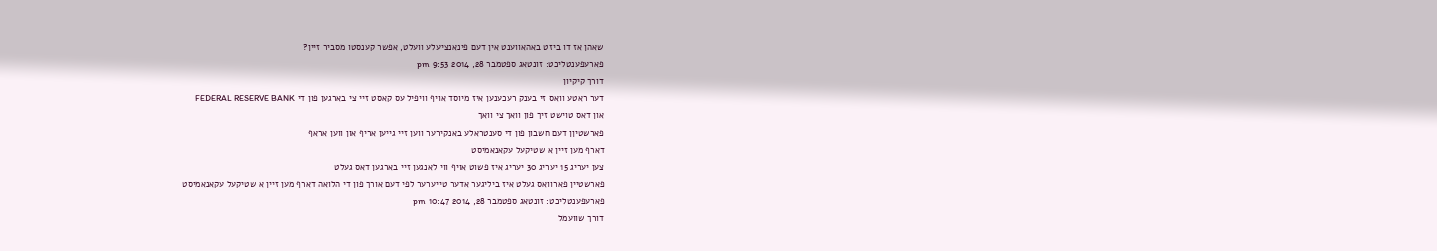שאהן אז דו ביזט באהאווענט אין דעם פינאנציעלע וועלט, אפשר קענסטו מסביר זיין?
פארעפענטליכט: זונטאג ספטמבר 28, 2014 9:53 pm
דורך קיקיון
דער ראטע וואס זי בענק רעכענען איז מיוסד אויף וויפיל עס קאסט זיי צי בארגען פון די FEDERAL RESERVE BANK
און דאס טוישט זיך פון וואך צי וואך
פארשטיןן דעם חשבון פון די סענטראלע באנקירער ווען זיי גייען אריף און ווען אראף
דארף מען זיין א שטיקעל עקאנאמיסט
צען יעריג 15 יעריג 30 יעריג איז פשוט אויף ווי לאנגען זיי בארגען דאס געלט
פארשטיין פארוואס געלט איז ביליגער אדער טייערער לפי דעם אורך פון די הלואה דארף מען זיין א שטיקעל עקאנאמיסט
פארעפענטליכט: זונטאג ספטמבר 28, 2014 10:47 pm
דורך שוועמל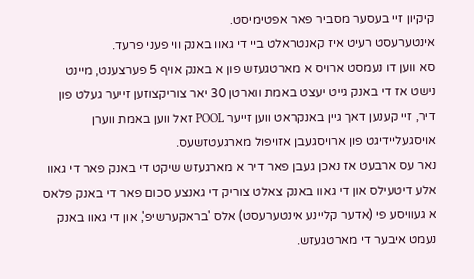קיקיון זיי בעסער מסביר פאר אפטימיסט.
אינטערעסט רעיט איז קאנטראלט ביי די גאוו באנק ווי פעני פרעד.
סא ווען דו נעמסט ארויס א מארטגעזש פון א באנק אויף 5 פערצענט, מיינט נישט אז די באנק גייט יעצט באמת ווארטן 30 יאר צוריקצוזען זייער געלט פון דיר, זיי קענען דאך גיין באנקראט ווען זייער POOL זאל ווען באמת ווערן אויסגעליידיגט פון ארויסגעבן אזויפול מארגעטזשעס.
נאר עס ארבעט אז נאכן געבן פאר דיר א מארגעזש שיקט די באנק פאר די גאוו אלע דיטעילס און די גאוו באנק צאלט צוריק די גאנצע סכום פאר די באנק פלאס א געוויסע פי (אדער קליינע אינטערעסט) אלס 'בראקערשיפ', און די גאוו באנק נעמט איבער די מארטגעזש.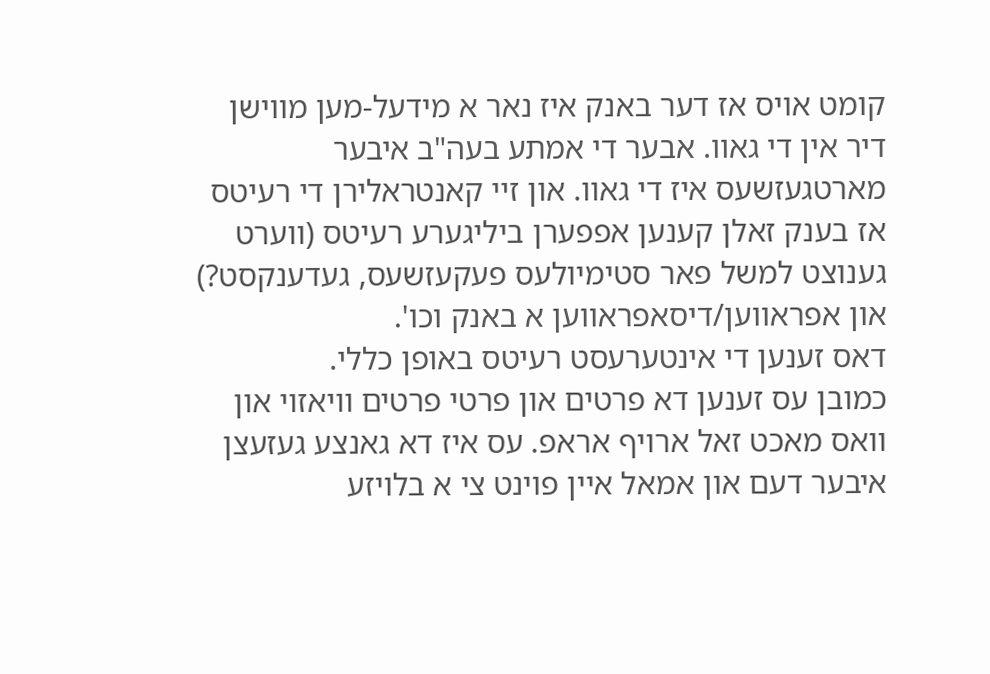קומט אויס אז דער באנק איז נאר א מידעל-מען מווישן דיר אין די גאוו. אבער די אמתע בעה"ב איבער מארטגעזשעס איז די גאוו. און זיי קאנטראלירן די רעיטס אז בענק זאלן קענען אפפערן ביליגערע רעיטס (ווערט גענוצט למשל פאר סטימיולעס פעקעזשעס, געדענקסט?) און אפראווען/דיסאפראווען א באנק וכו'.
דאס זענען די אינטערעסט רעיטס באופן כללי.
כמובן עס זענען דא פרטים און פרטי פרטים וויאזוי און וואס מאכט זאל ארויף אראפ. עס איז דא גאנצע געזעצן איבער דעם און אמאל איין פוינט צי א בלויזע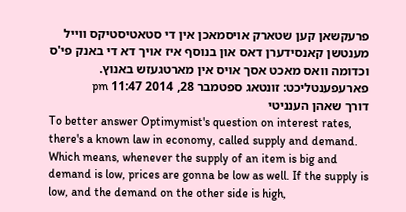פרעקשאן קען שטארק אויסמאכן אין די סטאטיסטיקס ווייל מענטשן קאנסידערן דאס און בנוסף איז אויך דא די באנק פי'ס וכדומה וואס מאכט אסך אויס אין מארטגעזש באנוץ.
פארעפענטליכט: זונטאג ספטמבר 28, 2014 11:47 pm
דורך שאהן הענניטי
To better answer Optimymist's question on interest rates, there's a known law in economy, called supply and demand. Which means, whenever the supply of an item is big and demand is low, prices are gonna be low as well. If the supply is low, and the demand on the other side is high,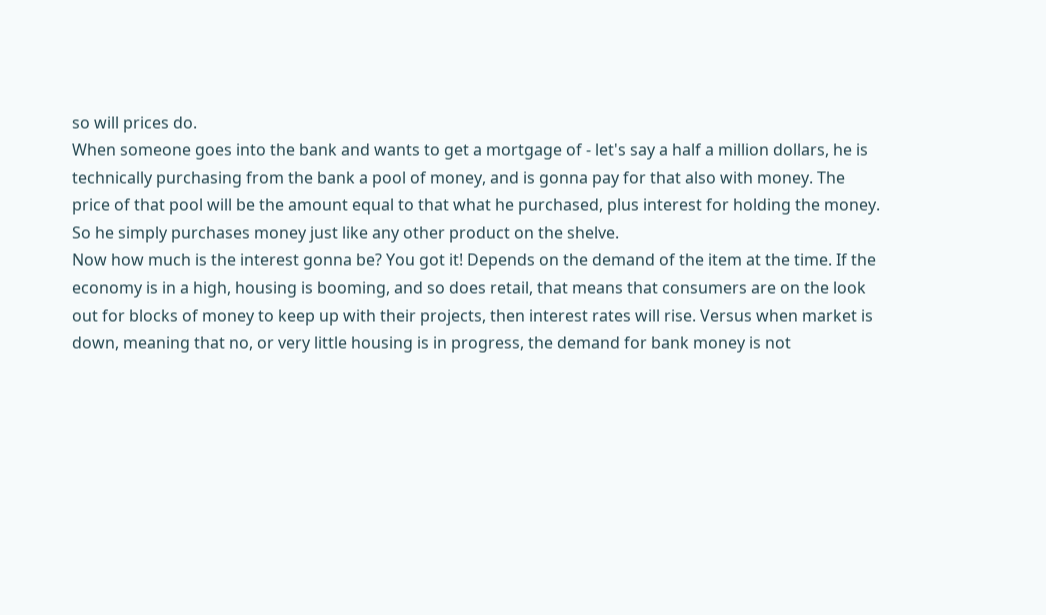so will prices do.
When someone goes into the bank and wants to get a mortgage of - let's say a half a million dollars, he is technically purchasing from the bank a pool of money, and is gonna pay for that also with money. The price of that pool will be the amount equal to that what he purchased, plus interest for holding the money. So he simply purchases money just like any other product on the shelve.
Now how much is the interest gonna be? You got it! Depends on the demand of the item at the time. If the economy is in a high, housing is booming, and so does retail, that means that consumers are on the look out for blocks of money to keep up with their projects, then interest rates will rise. Versus when market is down, meaning that no, or very little housing is in progress, the demand for bank money is not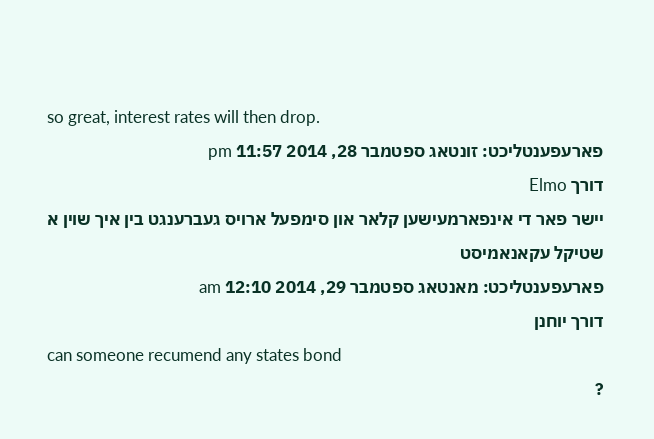so great, interest rates will then drop.
פארעפענטליכט: זונטאג ספטמבר 28, 2014 11:57 pm
דורך Elmo
יישר פאר די אינפארמעישען קלאר און סימפעל ארויס געברענגט בין איך שוין א שטיקל עקאנאמיסט
פארעפענטליכט: מאנטאג ספטמבר 29, 2014 12:10 am
דורך יוחנן
can someone recumend any states bond
?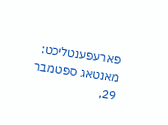פארעפענטליכט: מאנטאג ספטמבר 29,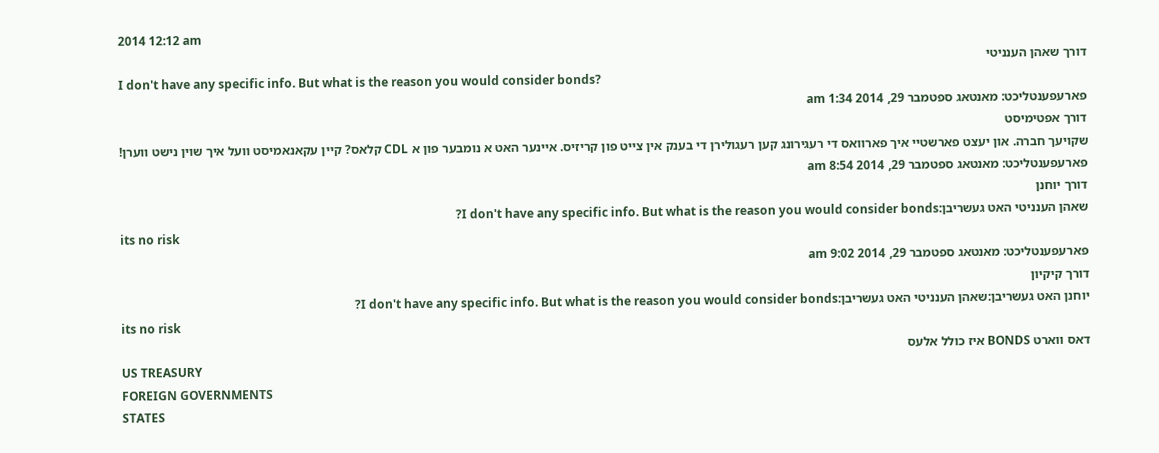2014 12:12 am
דורך שאהן הענניטי
I don't have any specific info. But what is the reason you would consider bonds?
פארעפענטליכט: מאנטאג ספטמבר 29, 2014 1:34 am
דורך אפטימיסט
שקויעך חברה. און יעצט פארשטיי איך פארוואס די רעגירונג קען רעגולירן די בענק אין צייט פון קריזיס. איינער האט א נומבער פון א CDL קלאס? קיין עקאנאמיסט וועל איך שוין נישט ווערן!
פארעפענטליכט: מאנטאג ספטמבר 29, 2014 8:54 am
דורך יוחנן
שאהן הענניטי האט געשריבן:I don't have any specific info. But what is the reason you would consider bonds?
its no risk
פארעפענטליכט: מאנטאג ספטמבר 29, 2014 9:02 am
דורך קיקיון
יוחנן האט געשריבן:שאהן הענניטי האט געשריבן:I don't have any specific info. But what is the reason you would consider bonds?
its no risk
דאס ווארט BONDS איז כולל אלעס
US TREASURY
FOREIGN GOVERNMENTS
STATES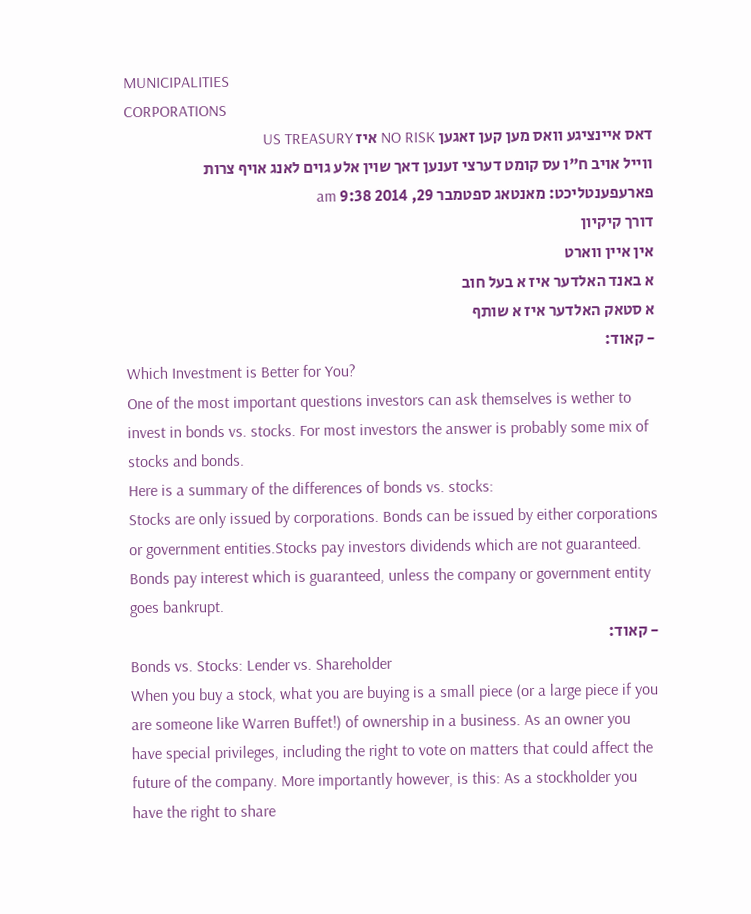MUNICIPALITIES
CORPORATIONS
דאס איינציגע וואס מען קען זאגען NO RISK איז US TREASURY
ווייל אויב ח"ו עס קומט דערצי זענען דאך שוין אלע גוים לאנג אויף צרות
פארעפענטליכט: מאנטאג ספטמבר 29, 2014 9:38 am
דורך קיקיון
אין איין ווארט
א באנד האלדער איז א בעל חוב
א סטאק האלדער איז א שותף
- קאוד:
Which Investment is Better for You?
One of the most important questions investors can ask themselves is wether to invest in bonds vs. stocks. For most investors the answer is probably some mix of stocks and bonds.
Here is a summary of the differences of bonds vs. stocks:
Stocks are only issued by corporations. Bonds can be issued by either corporations or government entities.Stocks pay investors dividends which are not guaranteed. Bonds pay interest which is guaranteed, unless the company or government entity goes bankrupt.
- קאוד:
Bonds vs. Stocks: Lender vs. Shareholder
When you buy a stock, what you are buying is a small piece (or a large piece if you are someone like Warren Buffet!) of ownership in a business. As an owner you have special privileges, including the right to vote on matters that could affect the future of the company. More importantly however, is this: As a stockholder you have the right to share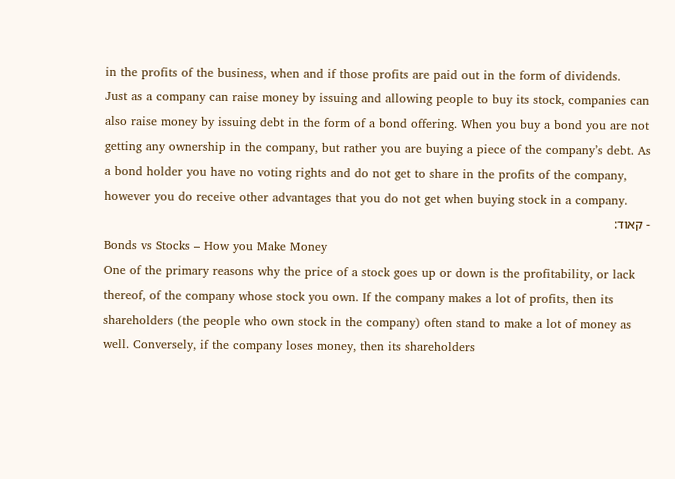in the profits of the business, when and if those profits are paid out in the form of dividends.
Just as a company can raise money by issuing and allowing people to buy its stock, companies can also raise money by issuing debt in the form of a bond offering. When you buy a bond you are not getting any ownership in the company, but rather you are buying a piece of the company’s debt. As a bond holder you have no voting rights and do not get to share in the profits of the company, however you do receive other advantages that you do not get when buying stock in a company.
- קאוד:
Bonds vs Stocks – How you Make Money
One of the primary reasons why the price of a stock goes up or down is the profitability, or lack thereof, of the company whose stock you own. If the company makes a lot of profits, then its shareholders (the people who own stock in the company) often stand to make a lot of money as well. Conversely, if the company loses money, then its shareholders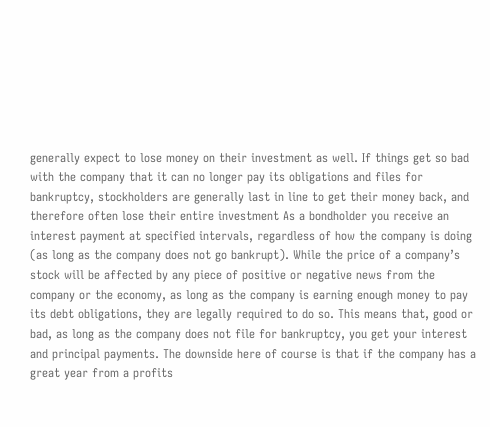generally expect to lose money on their investment as well. If things get so bad with the company that it can no longer pay its obligations and files for bankruptcy, stockholders are generally last in line to get their money back, and therefore often lose their entire investment As a bondholder you receive an interest payment at specified intervals, regardless of how the company is doing (as long as the company does not go bankrupt). While the price of a company’s stock will be affected by any piece of positive or negative news from the company or the economy, as long as the company is earning enough money to pay its debt obligations, they are legally required to do so. This means that, good or bad, as long as the company does not file for bankruptcy, you get your interest and principal payments. The downside here of course is that if the company has a great year from a profits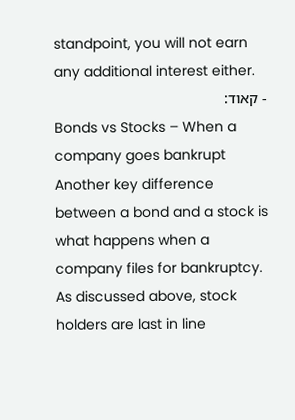standpoint, you will not earn any additional interest either.
- קאוד:
Bonds vs Stocks – When a company goes bankrupt
Another key difference between a bond and a stock is what happens when a company files for bankruptcy. As discussed above, stock holders are last in line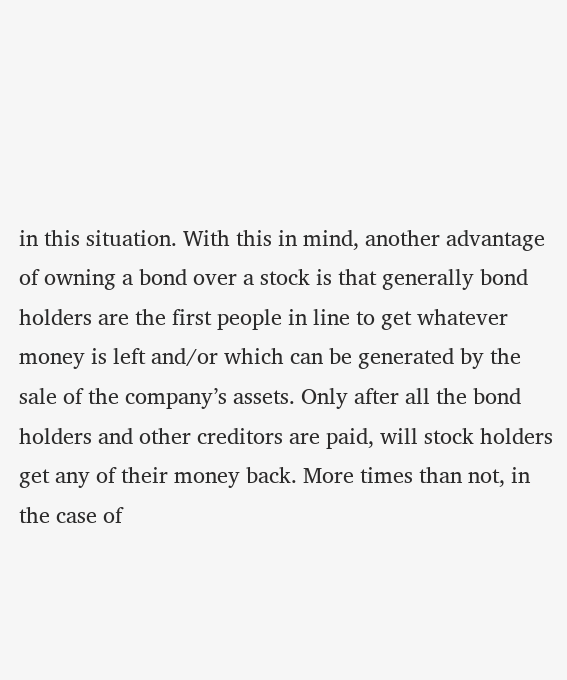in this situation. With this in mind, another advantage of owning a bond over a stock is that generally bond holders are the first people in line to get whatever money is left and/or which can be generated by the sale of the company’s assets. Only after all the bond holders and other creditors are paid, will stock holders get any of their money back. More times than not, in the case of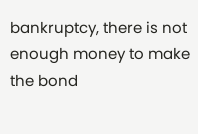bankruptcy, there is not enough money to make the bond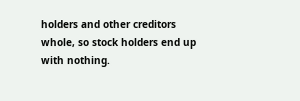holders and other creditors whole, so stock holders end up with nothing.